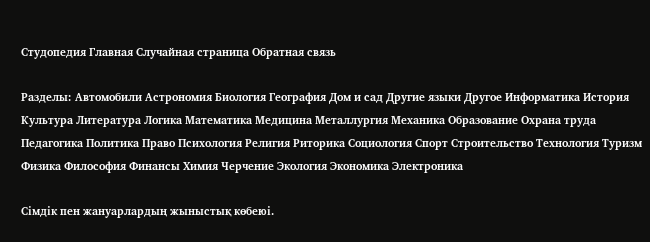Студопедия Главная Случайная страница Обратная связь

Разделы: Автомобили Астрономия Биология География Дом и сад Другие языки Другое Информатика История Культура Литература Логика Математика Медицина Металлургия Механика Образование Охрана труда Педагогика Политика Право Психология Религия Риторика Социология Спорт Строительство Технология Туризм Физика Философия Финансы Химия Черчение Экология Экономика Электроника

Сімдік пен жануарлардың жыныстық көбеюі.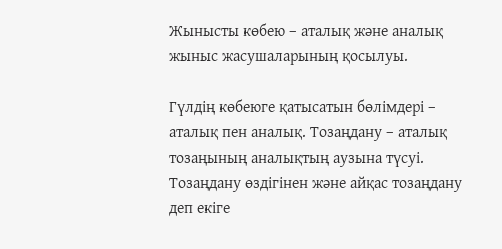Жынысты көбею – аталық және аналық жыныс жасушаларының қосылуы.

Гүлдің көбеюге қатысатын бөлімдері – аталық пен аналық. Тозаңдану – аталық тозаңының аналықтың аузына түсуі. Тозаңдану өздігінен және айқас тозаңдану деп екіге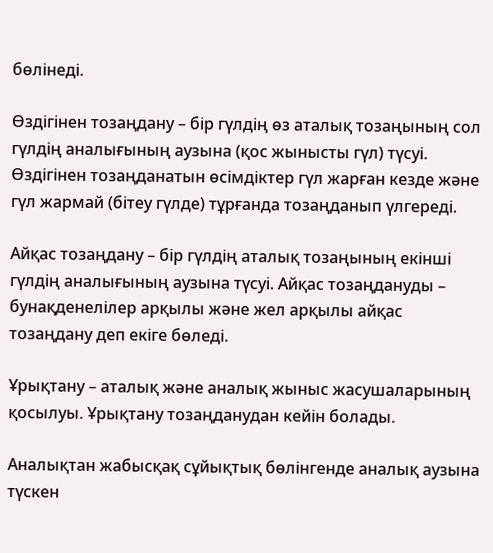бөлінеді.

Өздігінен тозаңдану – бір гүлдің өз аталық тозаңының сол гүлдің аналығының аузына (қос жынысты гүл) түсуі. Өздігінен тозаңданатын өсімдіктер гүл жарған кезде және гүл жармай (бітеу гүлде) тұрғанда тозаңданып үлгереді.

Айқас тозаңдану – бір гүлдің аталық тозаңының екінші гүлдің аналығының аузына түсуі. Айқас тозаңдануды – бунақденелілер арқылы және жел арқылы айқас тозаңдану деп екіге бөледі.

Ұрықтану – аталық және аналық жыныс жасушаларының қосылуы. Ұрықтану тозаңданудан кейін болады.

Аналықтан жабысқақ сұйықтық бөлінгенде аналық аузына түскен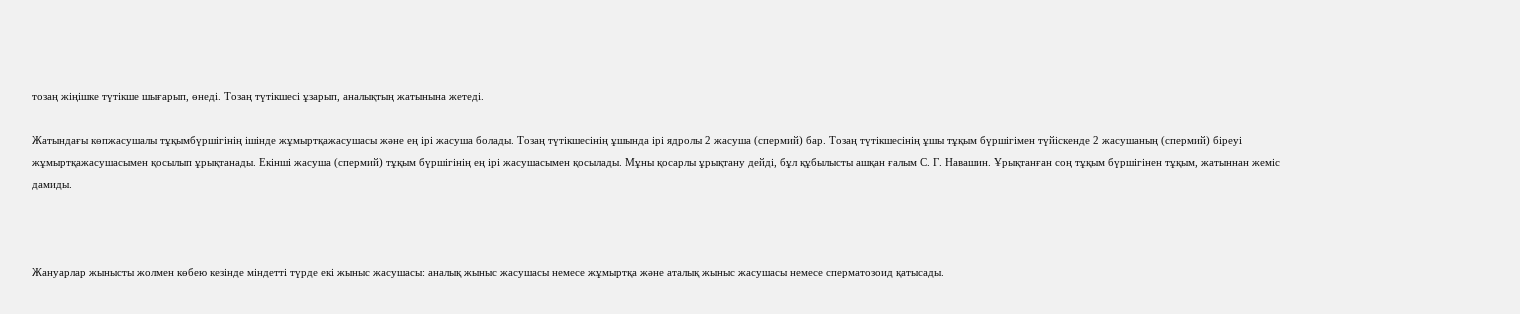тозаң жіңішке түтікше шығарып, өнеді. Тозаң түтікшесі ұзарып, аналықтың жатынына жетеді.

Жатындағы көпжасушалы тұқымбүршігінің ішінде жұмыртқажасушасы және ең ірі жасуша болады. Тозаң түтікшесінің ұшында ірі ядролы 2 жасуша (спермий) бар. Тозаң түтікшесінің ұшы тұқым бүршігімен түйіскенде 2 жасушаның (спермий) біреуі жұмыртқажасушасымен қосылып ұрықтанады. Екінші жасуша (спермий) тұқым бүршігінің ең ірі жасушасымен қосылады. Мұны қосарлы ұрықтану дейді, бұл құбылысты ашқан ғалым С. Г. Навашин. Ұрықтанған соң тұқым бүршігінен тұқым, жатыннан жеміс дамиды.



Жануарлар жынысты жолмен көбею кезінде міндетті түрде екі жыныс жасушасы: аналық жыныс жасушасы немесе жұмыртқа және аталық жыныс жасушасы немесе сперматозоид қатысады.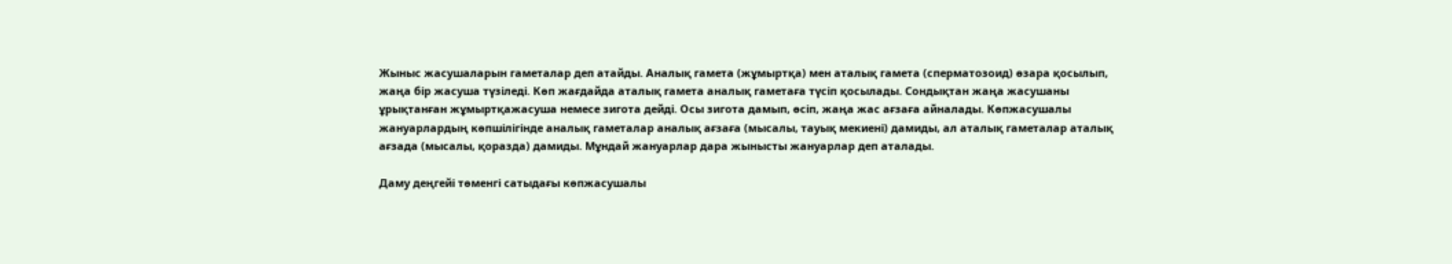Жыныс жасушаларын гаметалар деп атайды. Аналық гамета (жұмыртқа) мен аталық гамета (сперматозоид) өзара қосылып, жаңа бір жасуша түзіледі. Көп жағдайда аталық гамета аналық гаметаға түсіп қосылады. Сондықтан жаңа жасушаны ұрықтанған жұмыртқажасуша немесе зигота дейді. Осы зигота дамып, өсіп, жаңа жас ағзаға айналады. Көпжасушалы жануарлардың көпшілігінде аналық гаметалар аналық ағзаға (мысалы, тауық мекиені) дамиды, ал аталық гаметалар аталық ағзада (мысалы, қоразда) дамиды. Мұндай жануарлар дара жынысты жануарлар деп аталады.

Даму деңгейі төменгі сатыдағы көпжасушалы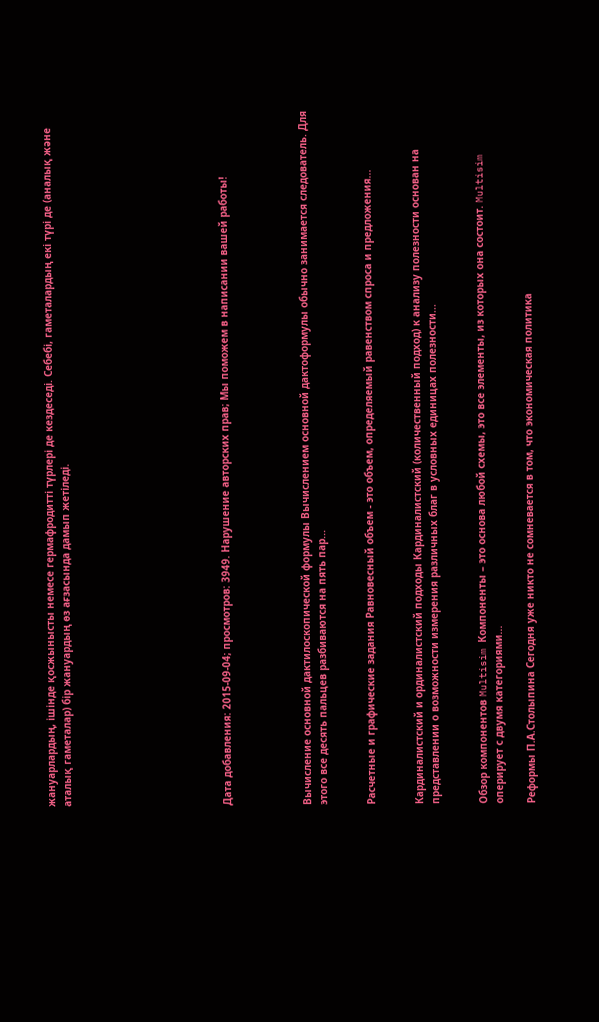жануарлардың, ішінде қосжынысты немесе гермафродитті түрлері де кездеседі. Себебі, гаметалардың екі түрі де (аналық және аталық гаметалар) бір жануардың өз ағзасында дамып жетіледі.









Дата добавления: 2015-09-04; просмотров: 3949. Нарушение авторских прав; Мы поможем в написании вашей работы!




Вычисление основной дактилоскопической формулы Вычислением основной дактоформулы обычно занимается следователь. Для этого все десять пальцев разбиваются на пять пар...


Расчетные и графические задания Равновесный объем - это объем, определяемый равенством спроса и предложения...


Кардиналистский и ординалистский подходы Кардиналистский (количественный подход) к анализу полезности основан на представлении о возможности измерения различных благ в условных единицах полезности...


Обзор компонентов Multisim Компоненты – это основа любой схемы, это все элементы, из которых она состоит. Multisim оперирует с двумя категориями...

Реформы П.А.Столыпина Сегодня уже никто не сомневается в том, что экономическая политика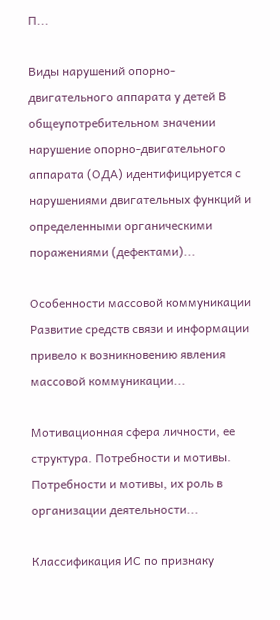П...

Виды нарушений опорно-двигательного аппарата у детей В общеупотребительном значении нарушение опорно-двигательного аппарата (ОДА) идентифицируется с нарушениями двигательных функций и определенными органическими поражениями (дефектами)...

Особенности массовой коммуникации Развитие средств связи и информации привело к возникновению явления массовой коммуникации...

Мотивационная сфера личности, ее структура. Потребности и мотивы. Потребности и мотивы, их роль в организации деятельности...

Классификация ИС по признаку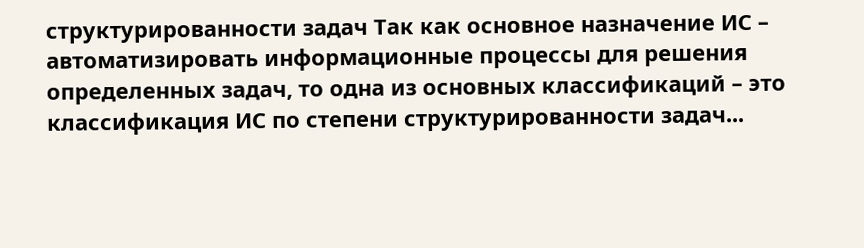структурированности задач Так как основное назначение ИС – автоматизировать информационные процессы для решения определенных задач, то одна из основных классификаций – это классификация ИС по степени структурированности задач...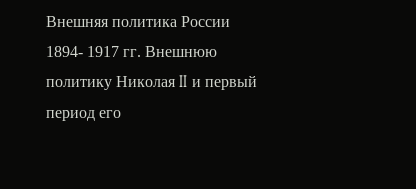Внешняя политика России 1894- 1917 гг. Внешнюю политику Николая II и первый период его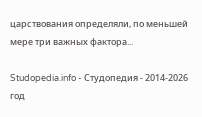царствования определяли, по меньшей мере три важных фактора...

Studopedia.info - Студопедия - 2014-2026 год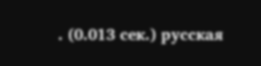. (0.013 сек.) русская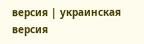версия | украинская версия